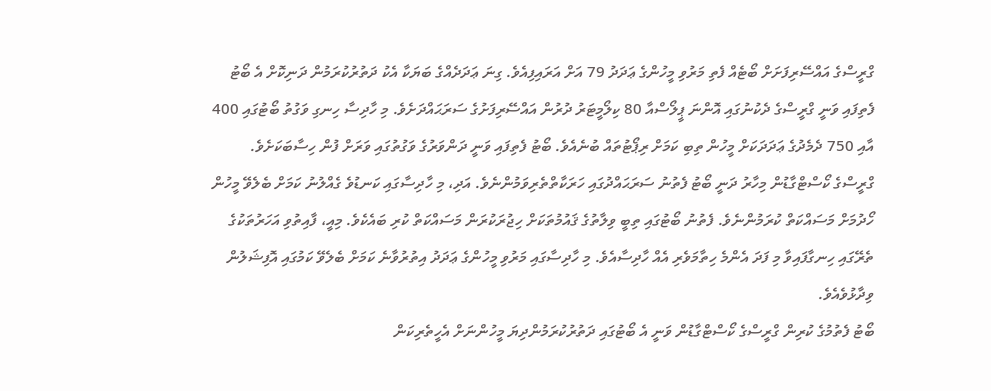ގްރީސްގެ އައްސޭރިފަށަށް ބޯޓެއް ފެތި މަރުވި މީހުންގެ ޢަދަދު 79 އަށް އަރައިފިއެވެ. ގިނަ ޢަދަދެއްގެ ބަޔަކާ އެކު ދަތުރުކުރަމުން ދަނިކޮށް އެ ބޯޓު ފެތިފައި ވަނީ ގްރީސްގެ ދެކުނުގައި އޮންނަ ޕީލޯސްއާ 80 ކިލޯމީޓަރު ދުރުން އައްސޭރިފަށުގެ ސަރަޙައްދަށެވެ. މި ހާދިސާ ހިނގި ވަގުތު ބޯޓުގައި 400 އާއި 750 ދެމެދުގެ ޢަދަދަކަށް މީހުން ތިބި ކަމަށް ރިޕޯޓުތައް ބުނެއެވެ. ބޯޓު ފެތިފައި ވަނީ ދަންވަރުގެ ވަގުތުގައި ވަރަށް ފުން ހިސާބަކަށެވެ.
ގްރީސްގެ ކޯސްޓްގާޑުން މިހާރު ދަނީ ބޯޓު ފެތުނު ސަރަޙައްދުގައި ހަރަކާތްތެރިވަމުންނެވެ. އަދި، މި ހާދިސާގައި ކަނޑުވެ ގެއްލުނު ކަމަށް ބެލެވޭ މީހުން ހޯދުމަށް މަސައްކަތް ކުރަމުންނެވެ. ފެތުނު ބޯޓުގައި ތިބީ ވިލާތުގެ ޤައުމުތަކަށް ހިޖުރަކުރަން މަސައްކަތް ކުރި ބައެކެވެ. މިއީ، ފާއިތުވި އަހަރުތަކުގެ ތެރޭގައި ހިނގާފައިވާ މި ފަދަ އެންމެ ހިތާމަވެރި އެއް ހާދިސާއެވެ. މި ހާދިސާގައި މަރުވި މީހުންގެ ޢަދަދު އިތުރުވާނެ ކަމަށް ބެލެވޭ ކަމުގައި އޮފިޝަލުން ވިދާޅުވެއެވެ.
ބޯޓު ފެތުމުގެ ކުރިން ގްރީސްގެ ކޯސްޓްގާޑުން ވަނީ އެ ބޯޓުގައި ދަތުރުކުރަމުންދިޔަ މީހުންނަށް އެހީތެރިކަން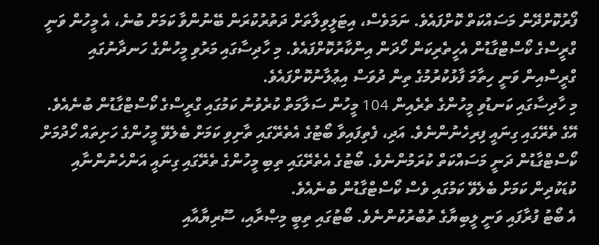ފޯރުކޮށްދޭން މަސައްކަތް ކޮށްފައެވެ. ނަމަވެސް، އިޓަލީވިލާތަށް ދަތުރުކުރަން ބޭނުންވާ ކަމަށް ބުނެ، އެ މީހުން ވަނީ ގްރީސްގެ ކޯސްޓްގާޑުން އެހީތެރިކަން ހޯދަން އިންކާރުކޮށްފައެވެ. މި ހާދިސާގައި މަރުވި މީހުންގެ ހަނދާނުގައި ގްރީސްއިން ވަނީ ހިތާމަ ފާޅުކުރުމުގެ ތިން ދުވަސް އިޢުލާނުކޮށްފައެވެ.
މި ހާދިސާގައި ކަނޑުވި މީހުންގެ ތެރެއިން 104 މީހުން ސަލާމަތް ކުރެވުނު ކަމުގައި ގްރީސްގެ ކޯސްޓްގާޑުން ބުނެއެވެ. އޭގެ ތެރޭގައި ގިނައީ ފިރިހެނުންނެވެ. އަދި، ފެތިފައިވާ ބޯޓުގެ އެތެރޭގައި ތާށިވި ކަމަށް ބެލެވޭ މީހުންގެ ހަށިތައް ހޯދުމަށް ކޯސްޓްގާޑުން ދަނީ މަސައްކަތް ކުރަމުންނެވެ. ބޯޓުގެ އެތެރޭގައި ތިބި މީހުންގެ ތެރޭގައި ގިނައީ އަންހެނުންނާއި ކުޑަކުދިން ކަމަށް ބެލެވޭ ކަމުގައި ވެސް ކޯސްޓްގާޑުން ބުނެއެވެ.
އެ ބޯޓު ފުރާފައި ވަނީ ލީބިޔާގެ ތުބްރުކުންނެވެ. ބޯޓުގައި ތިބީ މިޞްރާއި، ސޫރިޔާއާއި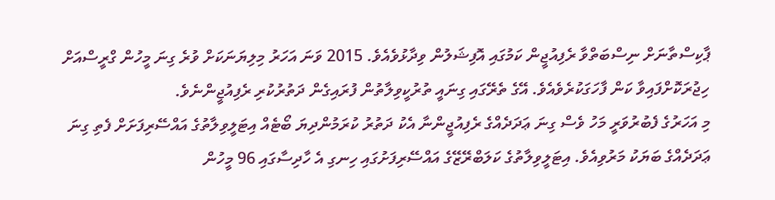ޕާކިސްތާނަށް ނިސްބަތްވާ ރެފިއުޖީން ކަމުގައި އޮފިޝަލުން ވިދާޅުވެއެވެ. 2015 ވަނަ އަހަރު މިލިޔަނަކަށް ވުރެ ގިނަ މީހުން ގްރީސްއަށް ހިޖުރަކޮށްފައިވާ ކަން ފާހަގަކުރެވެއެވެ. އޭގެ ތެރޭގައި ގިނައީ ތުރުކީވިލާތުން ފުރައިގެން ދަތުރުކުރި ރެފިއުޖީންނެވެ.
މި އަހަރުގެ ފެބުރުވަރީ މަހު ވެސް ގިނަ ޢަދަދެއްގެ ރެފިއުޖީންނާ އެކު ދަތުރު ކުރަމުންދިޔަ ބޯޓެއް އިޓަލީވިލާތުގެ އައްސޭރިފަށަށް ފެތި ގިނަ ޢަދަދެއްގެ ބަޔަކު މަރުވިއެވެ. އިޓަލީވިލާތުގެ ކަލަބްރޭޒޭގެ އައްސޭރިފަށުގައި ހިނގި އެ ހާދިސާގައި 96 މީހުން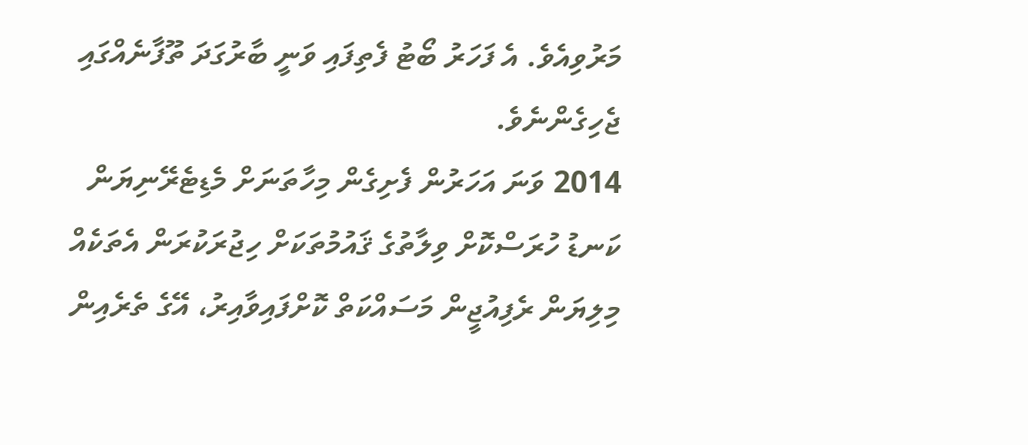މަރުވިއެވެ. އެ ފަހަރު ބޯޓު ފެތިފައި ވަނީ ބާރުގަދަ ތޫފާނެއްގައި ޖެހިގެންނެވެ.
2014 ވަނަ އަހަރުން ފެށިގެން މިހާތަނަށް މެޑިޓެރޭނިޔަން ކަނޑު ހުރަސްކޮށް ވިލާތުގެ ޤައުމުތަކަށް ހިޖުރަކުރަން އެތަކެއް މިލިޔަން ރެފިއުޖީން މަސައްކަތް ކޮށްފައިވާއިރު، އޭގެ ތެރެއިން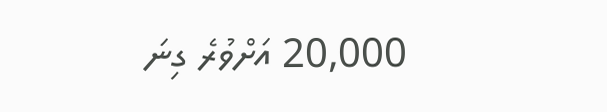20,000 އަށްވުރެ ގިނަ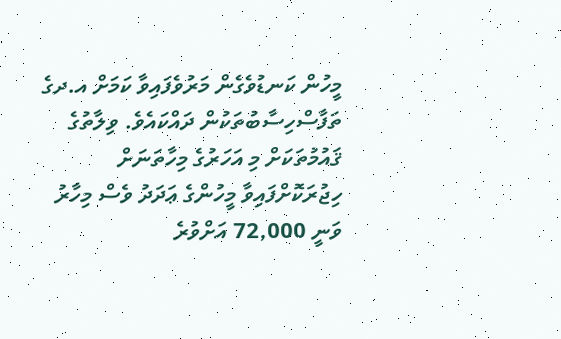މީހުން ކަނޑުވެގެން މަރުވެފައިވާ ކަމަށް އ.ދގެ ތަފާސްހިސާބުތަކުން ދައްކައެވެ. ވިލާތުގެ ޤައުމުތަކަށް މި އަހަރުގެ މިހާތަނަށް ހިޖުރަކޮށްފައިވާ މީހުންގެ ޢަދަދު ވެސް މިހާރު ވަނީ 72,000 އަށްވުރެ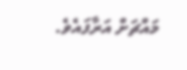މައްޗަށް އަރާފައެވެ.